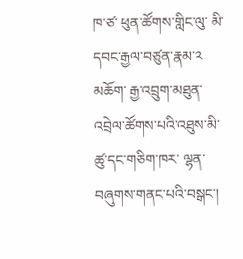ཁ་ཙ་ ཕུན་ཚོགས་གླིང་ལུ་ མི་དབང་རྒྱལ་བཙུན་རྣམ་༢ མཆོག་ རྒྱ་འབྲུག་མཐུན་འབྲེལ་ཚོགས་པའི་འཐུས་མི་ཚུ་དང་གཅིག་ཁར་ ལྷན་བཞུགས་གནང་པའི་བསྒང་།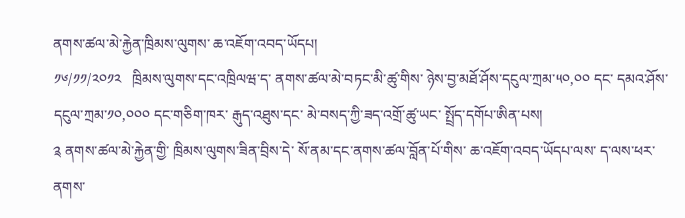ནགས་ཚལ་མེ་རྐྱེན་ཁྲིམས་ལུགས་ ཆ་འཇོག་འབད་ཡོདཔ།
༡༦/༡༡/༢༠༡༢   ཁྲིམས་ལུགས་དང་འཁྲིལཝ་ད་ ནགས་ཚལ་མེ་བཏང་མི་ཚུ་གིས་ ཉེས་བྱ་མཐོ་ཤོས་དངུལ་ཀྲམ་༥༠,༠༠ དང་ དམའ་ཤོས་དངུལ་ཀྲམ་༡༠,༠༠༠ དང་གཅིག་ཁར་ རྒུད་འཐུས་དང་ མེ་བསད་ཀྱི་ཟད་འགྲོ་ཚུ་ཡང་ སྤྲོད་དགོཔ་ཨིན་པས།
༉ ནགས་ཚལ་མེ་རྐྱེན་གྱི་ ཁྲིམས་ལུགས་ཟིན་བྲིས་དེ་ སོ་ནམ་དང་ནགས་ཚལ་བློན་པོ་གིས་ ཆ་འཇོག་འབད་ཡོདཔ་ལས་ ད་ལས་ཕར་ ནགས་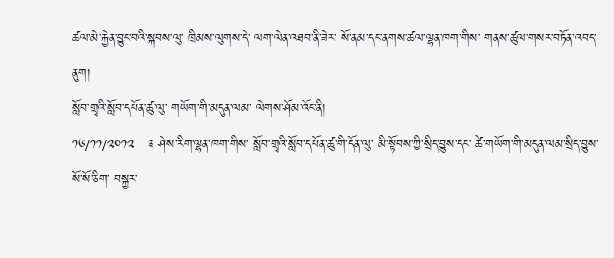ཚལ་མེ་རྐྱེན་བྱུང་བའི་སྐབས་ལུ་ ཁྲིམས་ལུགས་དེ་ ལག་ལེན་འཐབ་ནི་ཟེར་ སོ་ནམ་དང་ནགས་ཚལ་ལྷན་ཁག་གིས་ གནས་ཚུལ་གསར་བཏོན་འབད་ནུག།
སློབ་གྲྭའི་སློབ་དཔོན་ཚུ་ལུ་ གཡོག་གི་མདུན་ལམ་ ལེགས་ཤོམ་འོང་ནི།
༡༦/༡༡/༢༠༡༢   ༉ ཤེས་རིག་ལྷན་ཁག་གིས་ སློབ་གྲྭའི་སློབ་དཔོན་ཚུ་གི་དོན་ལུ་ མི་སྟོབས་ཀྱི་སྲིད་བྱུས་དང་ ཚེ་གཡོག་གི་མདུན་ལམ་སྲིད་བྱུས་ སོ་སོ་ཅིག་ བསྐྱར་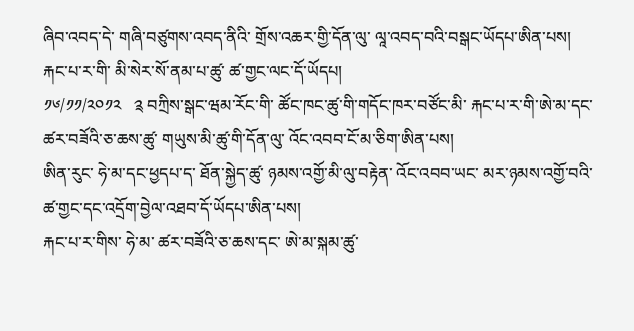ཞིབ་འབད་དེ་ གཞི་བཙུགས་འབད་ནིའི་ གྲོས་འཆར་གྱི་དོན་ལུ་ ལཱ་འབད་བའི་བསྒང་ཡོདཔ་ཨིན་པས།
རྐང་པ་ར་གི་ མི་སེར་སོ་ནམ་པ་ཚུ་ ཚ་གྱང་ལང་དོ་ཡོདཔ།
༡༦/༡༡/༢༠༡༢   ༉ བཀྲིས་སྒང་ཝམ་རོང་གི་ ཚོང་ཁང་ཚུ་གི་གདོང་ཁར་བཙོང་མི་ རྐང་པ་ར་གི་ཨེ་མ་དང་ ཚར་བཟོའི་ཅ་ཆས་ཚུ་ གཡུས་མི་ཚུ་གི་དོན་ལུ་ འོང་འབབ་ངོ་མ་ཅིག་ཨིན་པས།
ཨིན་རུང་ ཧེ་མ་དང་ཕྱདཔ་ད་ ཐོན་སྐྱེད་ཚུ་ ཉམས་འགྱོ་མི་ལུ་བརྟེན་ འོང་འབབ་ཡང་ མར་ཉམས་འགྱོ་བའི་ ཚ་གྱང་དང་འདྲོག་བྱེལ་འཐབ་དོ་ཡོདཔ་ཨིན་པས།
རྐང་པ་ར་གིས་ ཧེ་མ་ ཚར་བཟོའི་ཅ་ཆས་དང་ ཨེ་མ་སྐམ་ཚུ་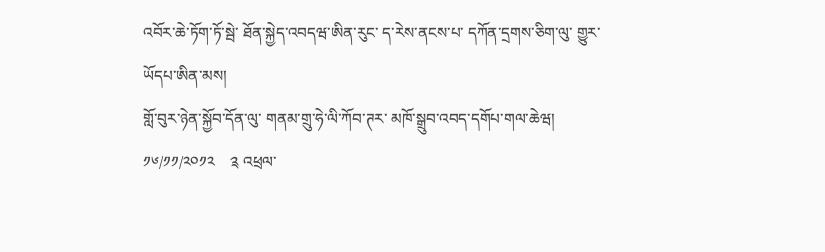འབོར་ཆེ་ཏོག་ཏོ་སྦེ་ ཐོན་སྐྱེད་འབདཝ་ཨིན་རུང་ ད་རེས་ནངས་པ་ དཀོན་དྲགས་ཅིག་ལུ་ གྱུར་ཡོདཔ་ཨིན་མས།
གློ་བུར་ཉེན་སྐྱོབ་དོན་ལུ་ གནམ་གྲུ་ཧེ་ལི་ཀོབ་ཊར་ མཁོ་སྒྲུབ་འབད་དགོཔ་གལ་ཆེཝ།
༡༦/༡༡/༢༠༡༢    ༉ འཕྲལ་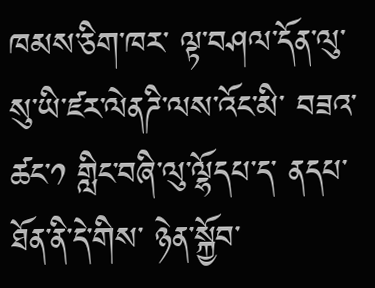ཁམས་ཅིག་ཁར་ ལྟ་བཤལ་དོན་ལུ་ སུ་ཡི་ཛར་ལེནཌི་ལས་འོང་མི་ བཟའ་ཚང་༡ གླིང་བཞི་ལུ་ལྷོདཔ་ད་ ནདཔ་ཐོན་ནི་དེ་གིས་ ཉེན་སྐྱོབ་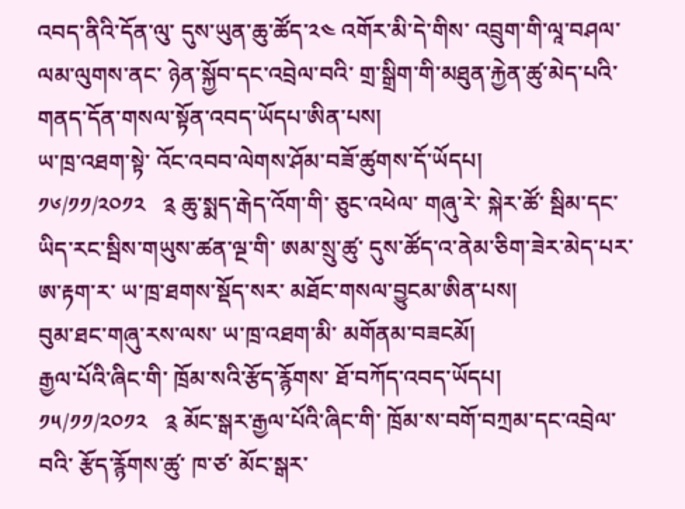འབད་ནིའི་དོན་ལུ་ དུས་ཡུན་ཆུ་ཚོད་༢༤ འགོར་མི་དེ་གིས་ འབྲུག་གི་ལཱ་བཤལ་ལམ་ལུགས་ནང་ ཉེན་སྐྱོབ་དང་འབྲེལ་བའི་ གྲ་སྒྲིག་གི་མཐུན་རྐྱེན་ཚུ་མེད་པའི་ གནད་དོན་གསལ་སྟོན་འབད་ཡོདཔ་ཨིན་པས།
ཡ་ཁྲ་འཐག་སྟེ་ འོང་འབབ་ལེགས་ཤོམ་བཟོ་ཚུགས་དོ་ཡོདཔ།
༡༦/༡༡/༢༠༡༢   ༉ ཆུ་སྨད་རྒེད་འོག་གི་ ཅུང་འཕེལ་ གཞུ་རེ་ སྐེར་ཚོ་ སྦིམ་དང་ཡིད་རང་སྦིས་གཡུས་ཚན་ལྔ་གི་ ཨམ་སྲུ་ཚུ་ དུས་ཚོད་འ་ནེམ་ཅིག་ཟེར་མེད་པར་ ཨ་རྟག་ར་ ཡ་ཁྲ་ཐགས་སྡོད་སར་ མཐོང་གསལ་བྱུངམ་ཨིན་པས།
བུམ་ཐང་གཞུ་རས་ལས་ ཡ་ཁྲ་འཐག་མི་ མགོནམ་བཟངམོ།
རྒྱལ་པོའི་ཞིང་གི་ ཁྲོམ་སའི་རྩོད་རྙོགས་ ཐོ་བཀོད་འབད་ཡོདཔ།
༡༥/༡༡/༢༠༡༢   ༉ མོང་སྒར་རྒྱལ་པོའི་ཞིང་གི་ ཁྲོམ་ས་བགོ་བཀྲམ་དང་འབྲེལ་བའི་ རྩོད་རྙོགས་ཚུ་ ཁ་ཙ་ མོང་སྒར་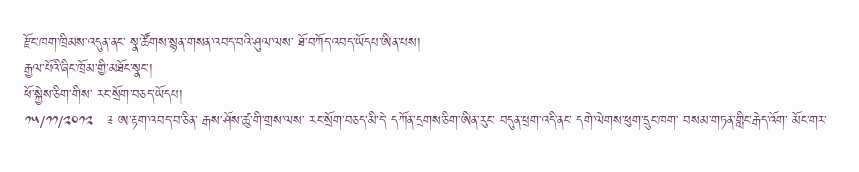རྫོང་ཁག་ཁྲིམས་འདུན་ནང་ སྣ་ཚོགས་སྙན་གསན་འབད་བའི་ཤུལ་ལས་ ཐོ་བཀོད་འབད་ཡོདཔ་ཨིན་པས།
རྒྱལ་པོའི་ཞིང་ཁྲོམ་གྱི་མཐོང་སྣང་།
ཕོ་སྐྱེས་ཅིག་གིས་ རང་སྲོག་བཅད་ཡོདཔ།
༡༥/༡༡/༢༠༡༢   ༉ ཨ་རྟག་འབད་བ་ཅིན་ རྒས་ཤོས་ཚུ་གི་གྲས་ལས་ རང་སྲོག་བཅད་མི་དེ་ དཀོན་དྲགས་ཅིག་ཨིན་རུང་ བདུན་ཕྲག་འདི་ནང་ དགེ་ལེགས་ཕུག་དྲུང་ཁག་ བསམ་གཏན་གླིང་རྒེད་འོག་ མོང་གར་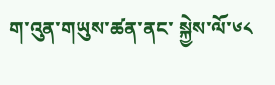ག་འུན་གཡུས་ཚན་ནང་ སྐྱེས་ལོ་༦༨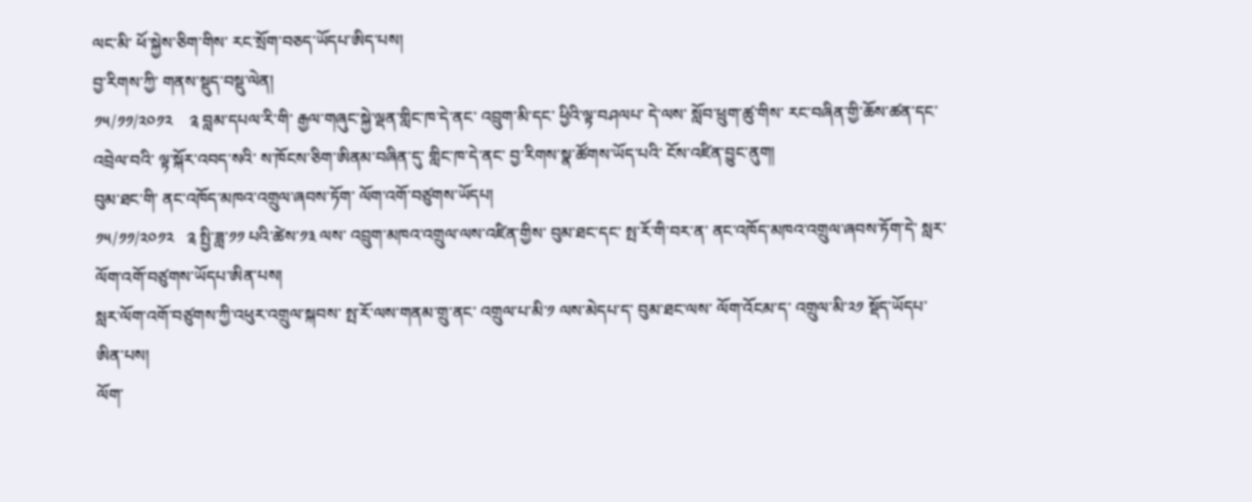ལང་མི་ ཕོ་སྐྱེས་ཅིག་གིས་ རང་སྲོག་བཅད་ཡོདཔ་ཨིད་པས།
བྱ་རིགས་ཀྱི་ གནས་སྡུད་བསྡུ་ལེན།
༡༥/༡༡/༢༠༡༢    ༉ བླམ་དཔལ་རི་གི་ རྒྱལ་གཞུང་སྐྱེ་ལྡན་གླིང་ཁ་དེ་ནང་ འབྲུག་མི་དང་ ཕྱིའི་ལྟ་བཤལཔ་ དེ་ལས་ སློབ་ཕྲུག་ཚུ་གིས་ རང་བཞིན་གྱི་ཆོས་ཚན་དང་འབྲེལ་བའི་ ལྟ་སྐོར་འབད་སའི་ ས་ཁོངས་ཅིག་ཨིནམ་བཞིན་དུ་ གླིང་ཁ་དེ་ནང་ བྱ་རིགས་སྣ་ཚོགས་ཡོད་པའི་ ངོས་འཛིན་བྱུང་ནུག།
བུམ་ཐང་གི་ ནང་འཁོད་མཁའ་འགྲུལ་ཞབས་ཏོག་ ལོག་འགོ་བཙུགས་ཡོདཔ།
༡༥/༡༡/༢༠༡༢   ༉ སྤྱི་ཟླ་༡༡ པའི་ཚེས་༡༣ ལས་ འབྲུག་མཁའ་འགྲུལ་ལས་འཛིན་གྱིས་ བུམ་ཐང་དང་ སྤ་རོ་གི་བར་ན་ ནང་འཁོད་མཁའ་འགྲུལ་ཞབས་ཏོག་དེ་ སླར་ལོག་འགོ་བཙུགས་ཡོདཔ་ཨིན་པས།
སླར་ལོག་འགོ་བཙུགས་ཀྱི་འཕུར་འགྲུལ་སྐབས་ སྤ་རོ་ལས་གནམ་གྲུ་ནང་ འགྲུལ་པ་མི་༡ ལས་མེདཔ་ད་ བུམ་ཐང་ལས་ ལོག་འོངམ་ད་ འགྲུལ་མི་༢༡ སྡོད་ཡོདཔ་ཨིན་པས།
ལོག་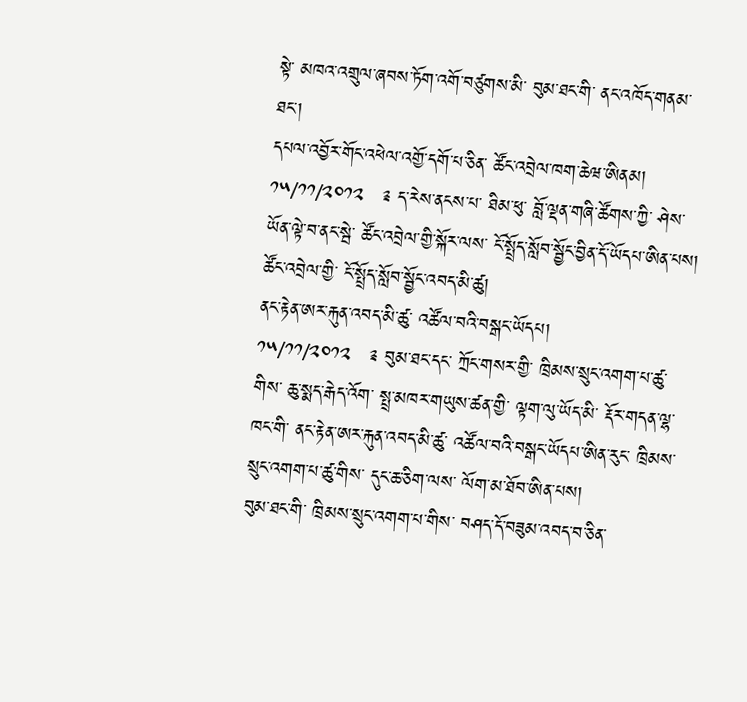སྟེ་ མཁའ་འགྲུལ་ཞབས་ཏོག་འགོ་བཙུགས་མི་ བུམ་ཐང་གི་ ནང་འཁོད་གནམ་ཐང་།
དཔལ་འབྱོར་གོང་འཕེལ་འགྱོ་དགོ་པ་ཅིན་ ཚོང་འབྲེལ་ཁག་ཆེཝ་ཨིནམ།
༡༥/༡༡/༢༠༡༢   ༉ ད་རེས་ནངས་པ་ ཐིམ་ཕུ་ བློ་ལྡན་གཞི་ཚོགས་ཀྱི་ ཤེས་ཡོན་ལྟེ་བ་ནང་སྦེ་ ཚོང་འབྲེལ་གྱི་སྐོར་ལས་ ངོ་སྤྲོད་སློབ་སྦྱོང་བྱིན་དོ་ཡོདཔ་ཨིན་པས།
ཚོང་འབྲེལ་གྱི་ ངོ་སྤྲོད་སློབ་སྦྱོང་འབད་མི་ཚུ།
ནང་རྟེན་ཨར་རྐུན་འབད་མི་ཚུ་ འཚོལ་བའི་བསྒང་ཡོདཔ།
༡༥/༡༡/༢༠༡༢   ༉ བུམ་ཐང་དང་ ཀྲོང་གསར་གྱི་ ཁྲིམས་སྲུང་འགག་པ་ཚུ་གིས་ ཆུ་སྨད་རྒེད་འོག་ སྤྲ་མཁར་གཡུས་ཚན་གྱི་ ལྟག་ལུ་ཡོད་མི་ རྡོར་གདན་ལྷ་ཁང་གི་ ནང་རྟེན་ཨར་རྐུན་འབད་མི་ཚུ་ འཚོལ་བའི་བསྒང་ཡོདཔ་ཨིན་རུང་ ཁྲིམས་སྲུང་འགག་པ་ཚུ་གིས་ དུང་ཆ་ཅིག་ལས་ ལོག་མ་ཐོབ་ཨིན་པས།
བུམ་ཐང་གི་ ཁྲིམས་སྲུང་འགག་པ་གིས་ བཤད་དོ་བཟུམ་འབད་བ་ཅིན་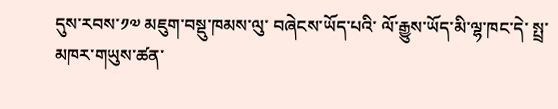དུས་རབས་༡༧ མཇུག་བསྡུ་ཁམས་ལུ་ བཞེངས་ཡོད་པའི་ ལོ་རྒྱུས་ཡོད་མི་ལྷ་ཁང་དེ་ སྤྲ་མཁར་གཡུས་ཚན་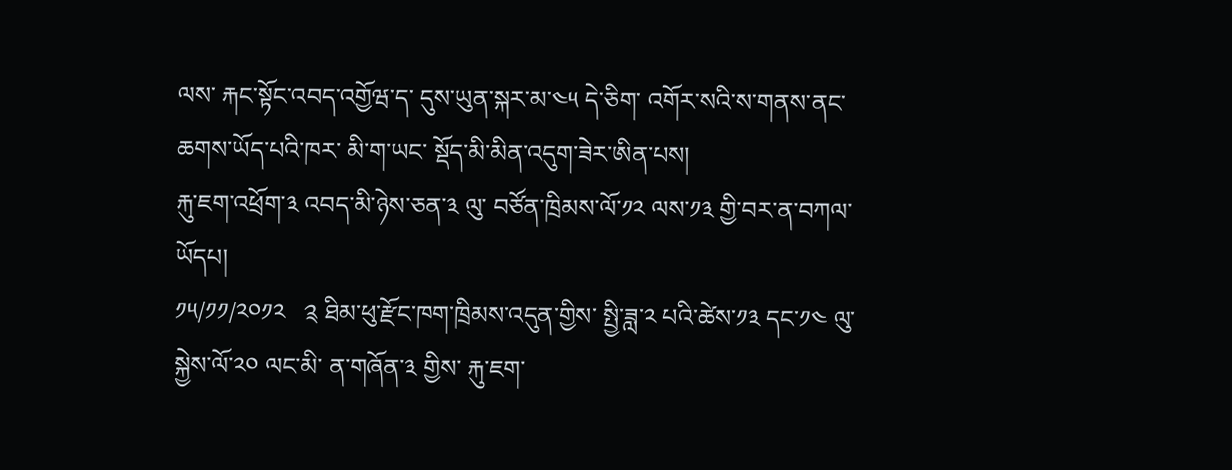ལས་ རྐང་སྟོང་འབད་འགྱོཝ་ད་ དུས་ཡུན་སྐར་མ་༤༥ དེ་ཅིག་ འགོར་སའི་ས་གནས་ནང་ ཆགས་ཡོད་པའི་ཁར་ མི་ག་ཡང་ སྡོད་མི་མིན་འདུག་ཟེར་ཨིན་པས།
རྐུ་ཇག་འཕྲོག་༣ འབད་མི་ཉེས་ཅན་༣ ལུ་ བཙོན་ཁྲིམས་ལོ་༡༢ ལས་༡༣ གྱི་བར་ན་བཀལ་ཡོདཔ།
༡༥/༡༡/༢༠༡༢   ༉ ཐིམ་ཕུ་རྫོང་ཁག་ཁྲིམས་འདུན་གྱིས་ སྤྱི་ཟླ་༢ པའི་ཚེས་༡༣ དང་༡༤ ལུ་ སྐྱེས་ལོ་༢༠ ལང་མི་ ན་གཞོན་༣ གྱིས་ རྐུ་ཇག་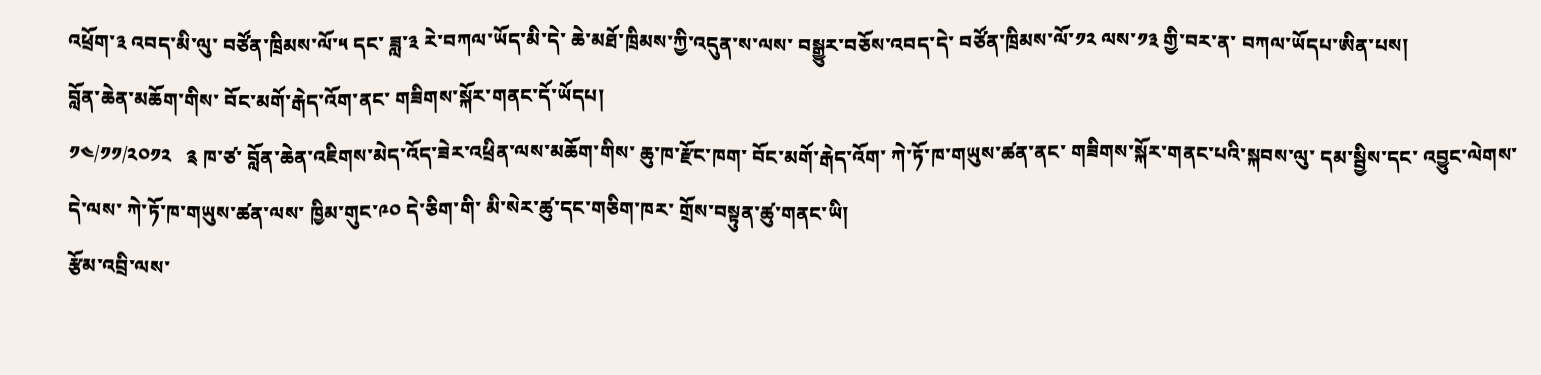འཕྲོག་༣ འབད་མི་ལུ་ བཙོན་ཁྲིམས་ལོ་༥ དང་ ཟླ་༣ རེ་བཀལ་ཡོད་མི་དེ་ ཆེ་མཐོ་ཁྲིམས་ཀྱི་འདུན་ས་ལས་ བསྒྱུར་བཅོས་འབད་དེ་ བཙོན་ཁྲིམས་ལོ་༡༢ ལས་༡༣ གྱི་བར་ན་ བཀལ་ཡོདཔ་ཨིན་པས།
བློན་ཆེན་མཆོག་གིས་ བོང་མགོ་རྒེད་འོག་ནང་ གཟིགས་སྐོར་གནང་དོ་ཡོདཔ།
༡༤/༡༡/༢༠༡༢   ༉ ཁ་ཙ་ བློན་ཆེན་འཇིགས་མེད་འོད་ཟེར་འཕྲིན་ལས་མཆོག་གིས་ ཆུ་ཁ་རྫོང་ཁག་ བོང་མགོ་རྒེད་འོག་ ཀེ་ཏོ་ཁ་གཡུས་ཚན་ནང་ གཟིགས་སྐོར་གནང་པའི་སྐབས་ལུ་ དམ་སྦྱིས་དང་ འབྱུང་ལེགས་ དེ་ལས་ ཀེ་ཏོ་ཁ་གཡུས་ཚན་ལས་ ཁྱིམ་གུང་༩༠ དེ་ཅིག་གི་ མི་སེར་ཚུ་དང་གཅིག་ཁར་ གྲོས་བསྟུན་ཚུ་གནང་ཡི།
རྩོམ་འབྲི་ལས་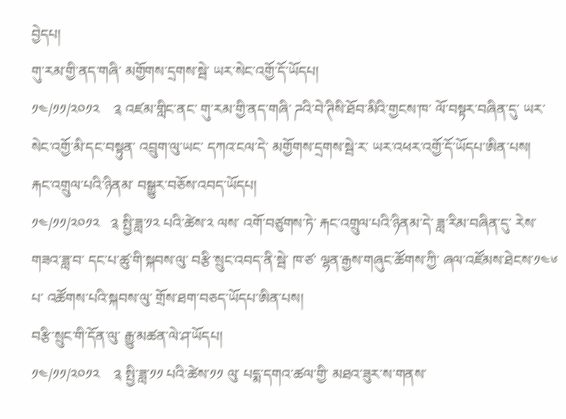བྱེདཔ།
གུ་རམ་གྱི་ནད་གཞི་ མགྱོགས་དྲགས་སྦེ་ ཡར་སེང་འགྱོ་དོ་ཡོདཔ།
༡༤/༡༡/༢༠༡༢    ༉ འཛམ་གླིང་ནང་ གུ་རམ་གྱི་ནད་གཞི་ ཌའི་བེ་ཊིསི་ཐོབ་མིའི་གྱངས་ཁ་ ལོ་བསྟར་བཞིན་དུ་ ཡར་སེང་འགྱོ་མི་དང་བསྟུན་ འབྲུག་ལུ་ཡང་ དཀའ་ངལ་དེ་ མགྱོགས་དྲགས་སྦེ་ར་ ཡར་འཕར་འགྱོ་དོ་ཡོདཔ་ཨིན་པས།
རྐང་འགྲུལ་པའི་ཉིནམ་ བསྒྱུར་བཅོས་འབད་ཡོདཔ།
༡༤/༡༡/༢༠༡༢   ༉ སྤྱི་ཟླ་༡༢ པའི་ཚེས་༢ ལས་ འགོ་བཙུགས་ཏེ་ རྐང་འགྲུལ་པའི་ཉིནམ་དེ་ ཟླ་རིམ་བཞིན་དུ་ རེས་གཟའ་ཟླ་བ་ དང་པ་ཚུ་གི་སྐབས་ལུ་ བརྩི་སྲུང་འབད་ནི་སྦེ་ ཁ་ཙ་ ལྷན་རྒྱས་གཞུང་ཚོགས་ཀྱི་ ཞལ་འཛོམས་ཐེངས་༡༤༦ པ་ འཚོགས་པའི་སྐབས་ལུ་ གྲོས་ཐག་བཅད་ཡོདཔ་ཨིན་པས།
བརྩི་སྲུང་གི་དོན་ལུ་ རྒྱུ་མཚན་ལེ་ཤ་ཡོདཔ།
༡༤/༡༡/༢༠༡༢    ༉ སྤྱི་ཟླ་༡༡ པའི་ཚེས་༡༡ ལུ་ པདྨ་དགའ་ཚལ་གྱི་ མཐའ་ཟུར་ས་གནས་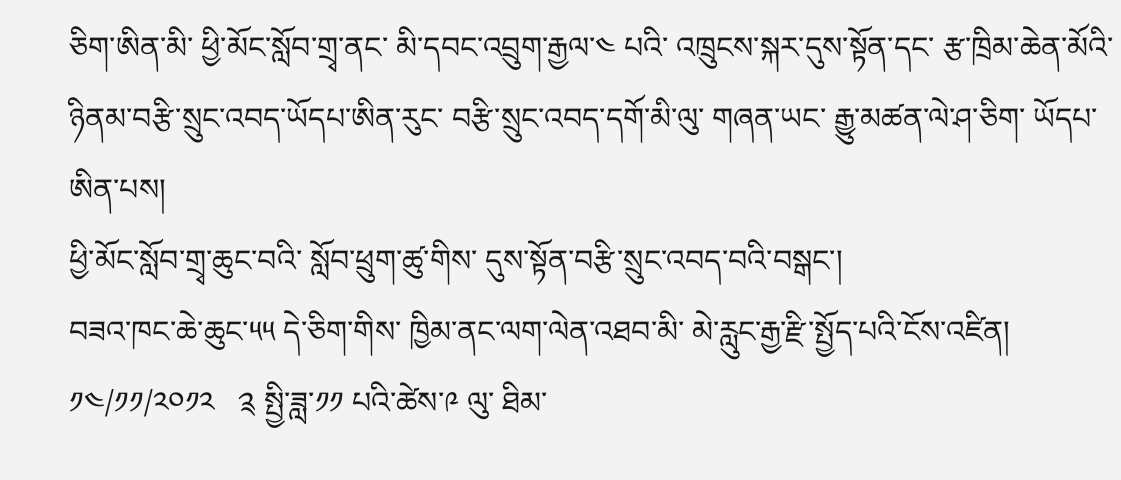ཅིག་ཨིན་མི་ ཕྱི་མོང་སློབ་གྲྭ་ནང་ མི་དབང་འབྲུག་རྒྱལ་༤ པའི་ འཁྲུངས་སྐར་དུས་སྟོན་དང་ རྩ་ཁྲིམ་ཆེན་མོའི་ ཉིནམ་བརྩི་སྲུང་འབད་ཡོདཔ་ཨིན་རུང་ བརྩི་སྲུང་འབད་དགོ་མི་ལུ་ གཞན་ཡང་ རྒྱུ་མཚན་ལེ་ཤ་ཅིག་ ཡོདཔ་ཨིན་པས།
ཕྱི་མོང་སློབ་གྲྭ་ཆུང་བའི་ སློབ་ཕྲུག་ཚུ་གིས་ དུས་སྟོན་བརྩི་སྲུང་འབད་བའི་བསྒང་།
བཟའ་ཁང་ཆེ་ཆུང་༥༥ དེ་ཅིག་གིས་ ཁྱིམ་ནང་ལག་ལེན་འཐབ་མི་ མེ་རླུང་རྒྱ་རྫི་སྤྱོད་པའི་ངོས་འཛིན།
༡༤/༡༡/༢༠༡༢   ༉ སྤྱི་ཟླ་༡༡ པའི་ཚེས་༩ ལུ་ ཐིམ་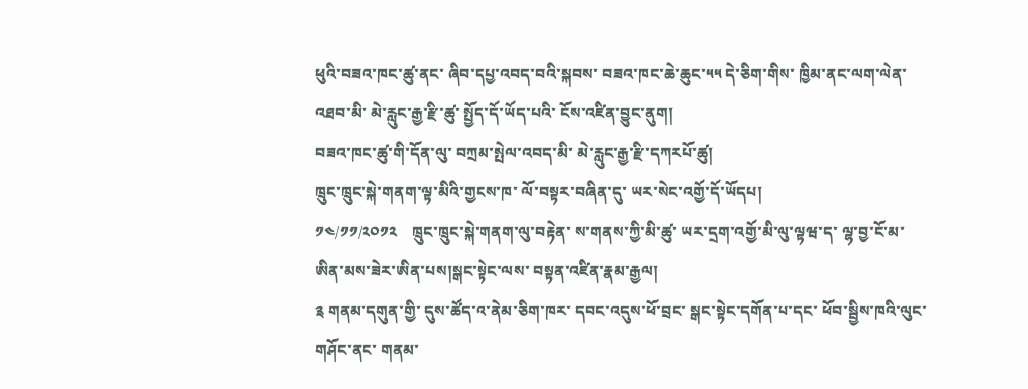ཕུའི་བཟའ་ཁང་ཚུ་ནང་ ཞིབ་དཔྱ་འབད་བའི་སྐབས་ བཟའ་ཁང་ཆེ་ཆུང་༥༥ དེ་ཅིག་གིས་ ཁྱིམ་ནང་ལག་ལེན་འཐབ་མི་ མེ་རླུང་རྒྱ་རྫི་ཚུ་ སྤྱོད་དོ་ཡོད་པའི་ ངོས་འཛིན་བྱུང་ནུག།
བཟའ་ཁང་ཚུ་གི་དོན་ལུ་ བཀྲམ་སྤེལ་འབད་མི་ མེ་རླུང་རྒྱ་རྫི་དཀརཔོ་ཚུ།
ཁྲུང་ཁྲུང་སྐེ་གནག་ལྟ་མིའི་གྱངས་ཁ་ ལོ་བསྟར་བཞིན་དུ་ ཡར་སེང་འགྱོ་དོ་ཡོདཔ།
༡༤/༡༡/༢༠༡༢    ཁྲུང་ཁྲུང་སྐེ་གནག་ལུ་བརྟེན་ ས་གནས་ཀྱི་མི་ཚུ་ ཡར་དྲག་འགྱོ་མི་ལུ་ལྟཝ་ད་ ལྷ་བྱ་ངོ་མ་ཨིན་མས་ཟེར་ཨིན་པས།སྒང་སྟེང་ལས་ བསྟན་འཛིན་རྣམ་རྒྱལ།
༉ གནམ་དགུན་གྱི་ དུས་ཚོད་འ་ནེམ་ཅིག་ཁར་ དབང་འདུས་ཕོ་བྲང་ སྒང་སྟེང་དགོན་པ་དང་ ཕོབ་སྦྱིས་ཁའི་ལུང་གཤོང་ནང་ གནམ་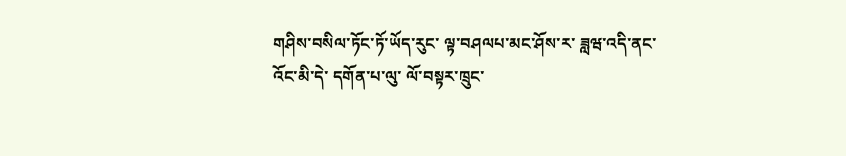གཤིས་བསིལ་ཏོང་ཏོ་ཡོད་རུང་ ལྟ་བཤལཔ་མང་ཤོས་ར་ ཟླཝ་འདི་ནང་འོང་མི་དེ་ དགོན་པ་ལུ་ ལོ་བསྟར་ཁྲུང་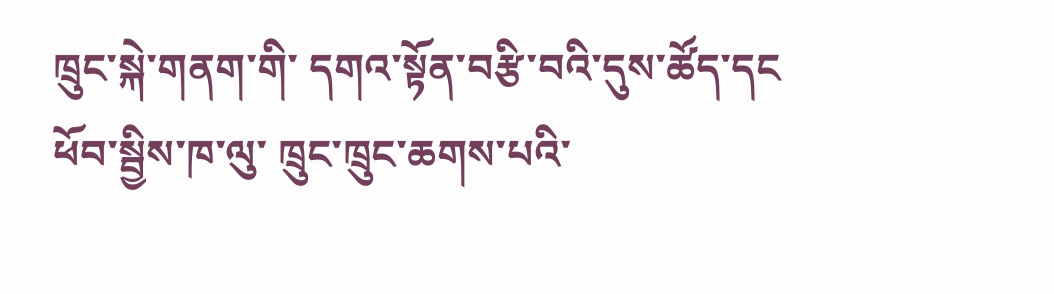ཁྲུང་སྐེ་གནག་གི་ དགའ་སྟོན་བརྩི་བའི་དུས་ཚོད་དང ཕོབ་སྦྱིས་ཁ་ལུ་ ཁྲུང་ཁྲུང་ཆགས་པའི་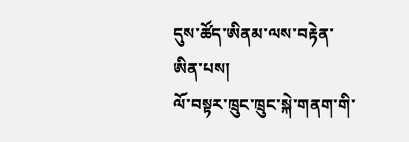དུས་ཚོད་ཨིནམ་ལས་བརྟེན་ཨིན་པས།
ལོ་བསྟར་ཁྲུང་ཁྲུང་སྐེ་གནག་གི་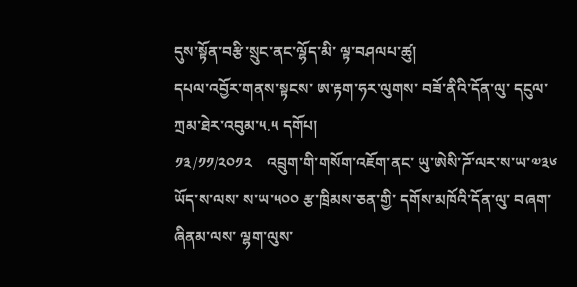དུས་སྟོན་བརྩི་སྲུང་ནང་ལྷོད་མི་ ལྟ་བཤལཔ་ཚུ།
དཔལ་འབྱོར་གནས་སྟངས་ ཨ་རྟག་ཧར་ལུགས་ བཟོ་ནིའི་དོན་ལུ་ དངུལ་ཀྲམ་ཐེར་འབུམ་༥.༥ དགོཔ།
༡༣/༡༡/༢༠༡༢    འབྲུག་གི་གསོག་འཇོག་ནང་ ཡུ་ཨེསི་ཌོ་ལར་ས་ཡ་༧༣༦ ཡོད་ས་ལས་ ས་ཡ་༥༠༠ རྩ་ཁྲིམས་ཅན་གྱི་ དགོས་མཁོའི་དོན་ལུ་ བཞག་ཞིནམ་ལས་ ལྷག་ལུས་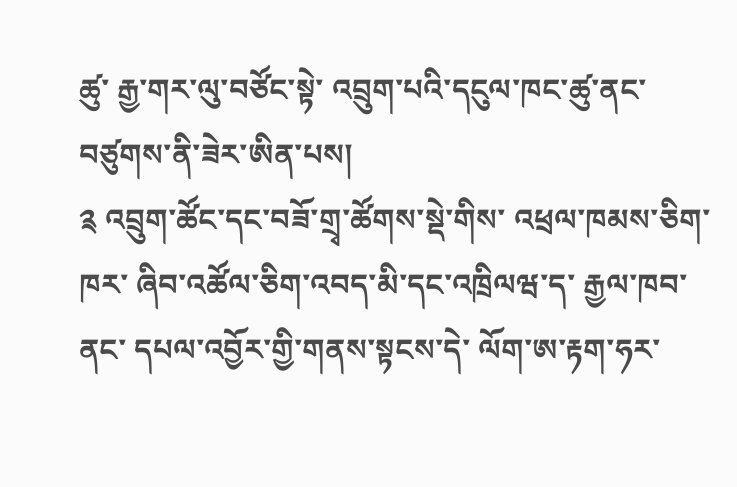ཚུ་ རྒྱ་གར་ལུ་བཙོང་སྟེ་ འབྲུག་པའི་དངུལ་ཁང་ཚུ་ནང་ བཙུགས་ནི་ཟེར་ཨིན་པས།
༉ འབྲུག་ཚོང་དང་བཟོ་གྲྭ་ཚོགས་སྡེ་གིས་ འཕྲལ་ཁམས་ཅིག་ཁར་ ཞིབ་འཚོལ་ཅིག་འབད་མི་དང་འཁྲིལཝ་ད་ རྒྱལ་ཁབ་ནང་ དཔལ་འབྱོར་གྱི་གནས་སྟངས་དེ་ ལོག་ཨ་རྟག་ཧར་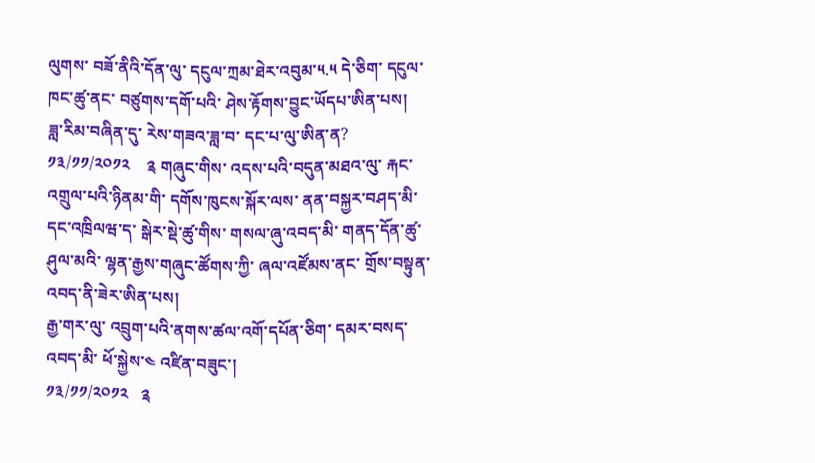ལུགས་ བཟོ་ནིའི་དོན་ལུ་ དངུལ་ཀྲམ་ཐེར་འབུམ་༥.༥ དེ་ཅིག་ དངུལ་ཁང་ཚུ་ནང་ བཙུགས་དགོ་པའི་ ཤེས་རྟོགས་བྱུང་ཡོདཔ་ཨིན་པས།
ཟླ་རིམ་བཞིན་དུ་ རེས་གཟའ་ཟླ་བ་ དང་པ་ལུ་ཨིན་ན?
༡༣/༡༡/༢༠༡༢    ༉ གཞུང་གིས་ འདས་པའི་བདུན་མཐའ་ལུ་ རྐང་འགྲུལ་པའི་ཉིནམ་གི་ དགོས་ཁུངས་སྐོར་ལས་ ནན་བསྐྱར་བཤད་མི་དང་འཁྲིལཝ་ད་ སྒེར་སྡེ་ཚུ་གིས་ གསལ་ཞུ་འབད་མི་ གནད་དོན་ཚུ་ ཤུལ་མའི་ ལྷན་རྒྱས་གཞུང་ཚོགས་ཀྱི་ ཞལ་འཛོམས་ནང་ གྲོས་བསྟུན་འབད་ནི་ཟེར་ཨིན་པས།
རྒྱ་གར་ལུ་ འབྲུག་པའི་ནགས་ཚལ་འགོ་དཔོན་ཅིག་ དམར་བསད་འབད་མི་ ཕོ་སྐྱེས་༤ འཛིན་བཟུང་།
༡༣/༡༡/༢༠༡༢   ༉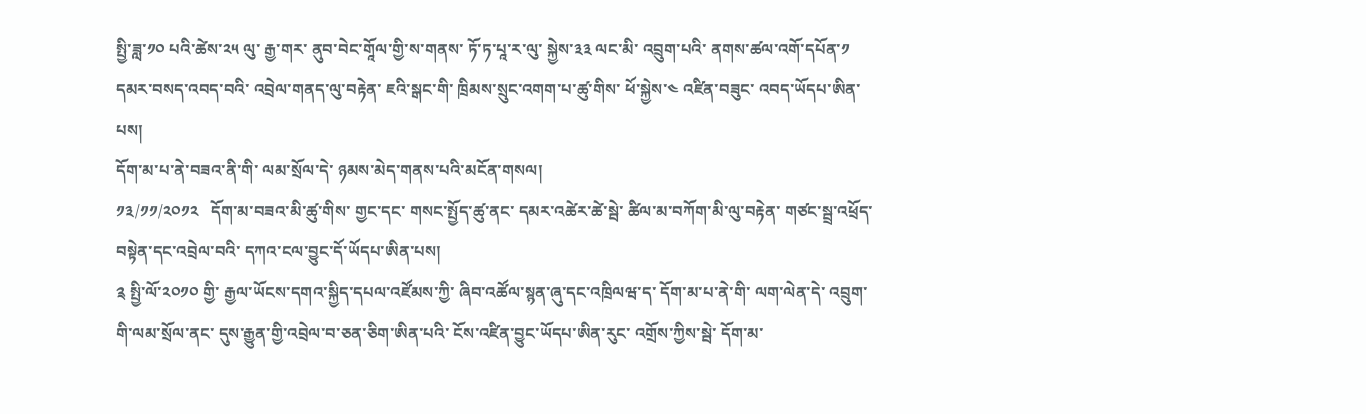སྤྱི་ཟླ་༡༠ པའི་ཚེས་༢༥ ལུ་ རྒྱ་གར་ ནུབ་བེང་གཱོལ་གྱི་ས་གནས་ ཏོ་ཏ་པཱ་ར་ལུ་ སྐྱེས་༣༣ ལང་མི་ འབྲུག་པའི་ ནགས་ཚལ་འགོ་དཔོན་༡ དམར་བསད་འབད་བའི་ འབྲེལ་གནད་ལུ་བརྟེན་ ཇའི་སྒང་གི་ ཁྲིམས་སྲུང་འགག་པ་ཚུ་གིས་ ཕོ་སྐྱེས་༤ འཛིན་བཟུང་ འབད་ཡོདཔ་ཨིན་པས།
དོག་མ་པ་ནེ་བཟའ་ནི་གི་ ལམ་སྲོལ་དེ་ ཉམས་མེད་གནས་པའི་མངོན་གསལ།
༡༣/༡༡/༢༠༡༢   དོག་མ་བཟའ་མི་ཚུ་གིས་ གྱང་དང་ གསང་སྤྱོད་ཚུ་ནང་ དམར་འཚེར་ཚེ་སྦེ་ ཚིལ་མ་བཀོག་མི་ལུ་བརྟེན་ གཙང་སྦྲ་འཕྲོད་བསྟེན་དང་འབྲེལ་བའི་ དཀའ་ངལ་བྱུང་དོ་ཡོདཔ་ཨིན་པས།
༉ སྤྱི་ལོ་༢༠༡༠ གྱི་ རྒྱལ་ཡོངས་དགའ་སྐྱིད་དཔལ་འཛོམས་ཀྱི་ ཞིབ་འཚོལ་སྙན་ཞུ་དང་འཁྲིལཝ་ད་ དོག་མ་པ་ནེ་གི་ ལག་ལེན་དེ་ འབྲུག་གི་ལམ་སྲོལ་ནང་ དུས་རྒྱུན་གྱི་འབྲེལ་བ་ཅན་ཅིག་ཨིན་པའི་ ངོས་འཛིན་བྱུང་ཡོདཔ་ཨིན་རུང་ འགྲོས་ཀྱིས་སྦེ་ དོག་མ་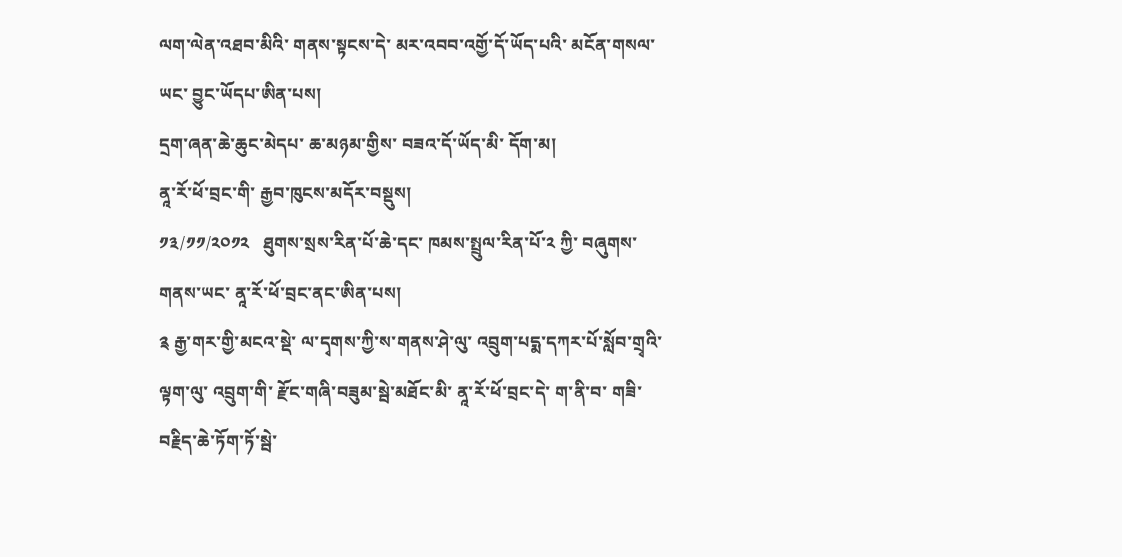ལག་ལེན་འཐབ་མིའི་ གནས་སྟངས་དེ་ མར་འབབ་འགྱོ་དོ་ཡོད་པའི་ མངོན་གསལ་ཡང་ བྱུང་ཡོདཔ་ཨིན་པས།
དྲག་ཞན་ཆེ་ཆུང་མེདཔ་ ཆ་མཉམ་གྱིས་ བཟའ་དོ་ཡོད་མི་ དོག་མ།
ནཱ་རོ་ཕོ་བྲང་གི་ རྒྱབ་ཁུངས་མདོར་བསྡུས།
༡༣/༡༡/༢༠༡༢   ཐུགས་སྲས་རིན་པོ་ཆེ་དང་ ཁམས་སྤྲུལ་རིན་པོ་༢ ཀྱི་ བཞུགས་གནས་ཡང་ ནཱ་རོ་ཕོ་བྲང་ནང་ཨིན་པས།
༉ རྒྱ་གར་གྱི་མངའ་སྡེ་ ལ་དྭགས་ཀྱི་ས་གནས་ཤེ་ལུ་ འབྲུག་པདྨ་དཀར་པོ་སློབ་གྲྭའི་ལྟག་ལུ་ འབྲུག་གི་ རྫོང་གཞི་བཟུམ་སྦེ་མཐོང་མི་ ནཱ་རོ་ཕོ་བྲང་དེ་ ག་ནི་བ་ གཟི་བརྗིད་ཆེ་ཏོག་ཏོ་སྦེ་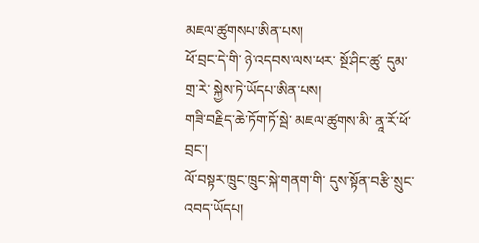མཇལ་ཚུགསཔ་ཨིན་པས།
ཕོ་བྲང་དེ་གི་ ཉེ་འདབས་ལས་ཕར་ སྔོ་ཤིང་ཚུ་ དུམ་གྲ་རེ་ སྐྱེས་ཏེ་ཡོདཔ་ཨིན་པས།
གཟི་བརྗིད་ཆེ་ཏོག་ཏོ་སྦེ་ མཇལ་ཚུགས་མི་ ནཱ་རོ་ཕོ་བྲང་།
ལོ་བསྟར་ཁྲུང་ཁྲུང་སྐེ་གནག་གི་ དུས་སྟོན་བརྩི་སྲུང་འབད་ཡོདཔ།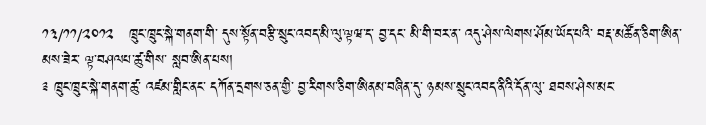༡༣/༡༡/༢༠༡༢   ཁྲུང་ཁྲུང་སྐེ་གནག་གི་ དུས་སྟོན་བརྩི་སྲུང་འབད་མི་ལུ་ལྟཝ་ད་ བྱ་དང་ མི་གི་བར་ན་ འདུ་ཤེས་ལེགས་ཤོམ་ཡོད་པའི་ བརྡ་མཚོན་ཅིག་ཨིན་མས་ཟེར་ ལྟ་བཤལཔ་ཚུ་གིས་ སླབ་ཨིན་པས།
༉ ཁྲུང་ཁྲུང་སྐེ་གནག་ཚུ་ འཛམ་གླིང་ནང་ དཀོན་དྲགས་ཅན་གྱི་ བྱ་རིགས་ཅིག་ཨིནམ་བཞིན་དུ་ ཉམས་སྲུང་འབད་ནིའི་དོན་ལུ་ ཐབས་ཤེས་མང་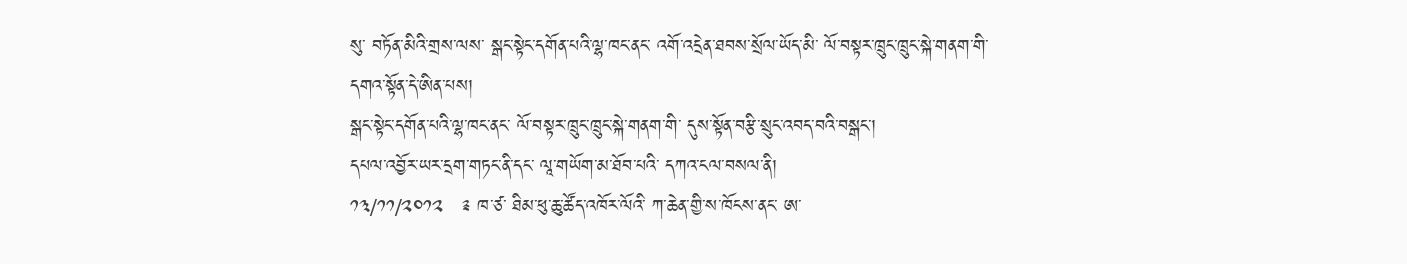སུ་ བཏོན་མིའི་གྲས་ལས་ སྒང་སྟེང་དགོན་པའི་ལྷ་ཁང་ནང་ འགོ་འདྲེན་ཐབས་སྲོལ་ཡོད་མི་ ལོ་བསྟར་ཁྲུང་ཁྲུང་སྐེ་གནག་གི་ དགའ་སྟོན་དེ་ཨིན་པས།
སྒང་སྟེང་དགོན་པའི་ལྷ་ཁང་ནང་ ལོ་བསྟར་ཁྲུང་ཁྲུང་སྐེ་གནག་གི་ དུས་སྟོན་བརྩི་སྲུང་འབད་བའི་བསྒང་།
དཔལ་འབྱོར་ཡར་དྲག་གཏང་ནི་དང་ ལཱ་གཡོག་མ་ཐོབ་པའི་ དཀའ་ངལ་བསལ་ནི།
༡༣/༡༡/༢༠༡༢   ༉ ཁ་ཙ་ ཐིམ་ཕུ་ཆུ་ཚོད་འཁོར་ལོའི་ ཀ་ཆེན་གྱི་ས་ཁོངས་ནང་ ཨ་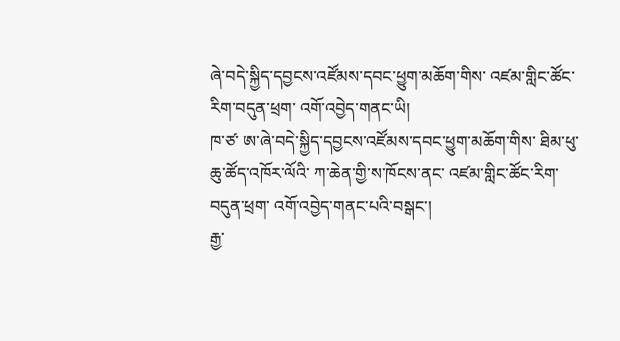ཞེ་བདེ་སྐྱིད་དབྱངས་འཛོམས་དབང་ཕྱུག་མཆོག་གིས་ འཛམ་གླིང་ཚོང་རིག་བདུན་ཕྲག་ འགོ་འབྱེད་གནང་ཡི།
ཁ་ཙ་ ཨ་ཞེ་བདེ་སྐྱིད་དབྱངས་འཛོམས་དབང་ཕྱུག་མཆོག་གིས་ ཐིམ་ཕུ་ཆུ་ཚོད་འཁོར་ལོའི་ ཀ་ཆེན་གྱི་ས་ཁོངས་ནང་ འཛམ་གླིང་ཚོང་རིག་བདུན་ཕྲག་ འགོ་འབྱེད་གནང་པའི་བསྒང་།
རྒྱ་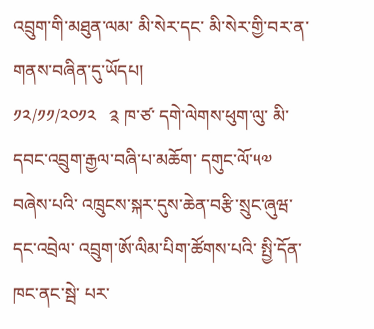འབྲུག་གི་མཐུན་ལམ་ མི་སེར་དང་ མི་སེར་གྱི་བར་ན་ གནས་བཞིན་དུ་ཡོདཔ།
༡༢/༡༡/༢༠༡༢   ༉ ཁ་ཙ་ དགེ་ལེགས་ཕུག་ལུ་ མི་དབང་འབྲུག་རྒྱལ་བཞི་པ་མཆོག་ དགུང་ལོ་༥༧ བཞེས་པའི་ འཁྲུངས་སྐར་དུས་ཆེན་བརྩི་སྲུང་ཞུཝ་དང་འབྲེལ་ འབྲུག་ཨོ་ལིམ་པིག་ཚོགས་པའི་ སྤྱི་དོན་ཁང་ནང་སྦེ་ པར་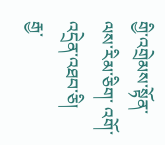གྱི་འགྲེམས་སྟོན་ལས་རིམ་ཅིག་ འགོ་འདྲེན་འཐབ་ཅི།
རྒྱ་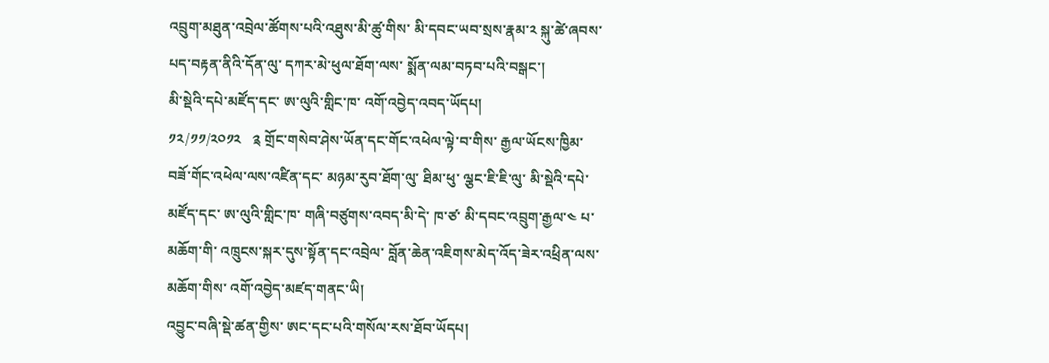འབྲུག་མཐུན་འབྲེལ་ཚོགས་པའི་འཐུས་མི་ཚུ་གིས་ མི་དབང་ཡབ་སྲས་རྣམ་༢ སྐུ་ཚེ་ཞབས་པད་བརྟན་ནིའི་དོན་ལུ་ དཀར་མེ་ཕུལ་ཐོག་ལས་ སྨོན་ལམ་བཏབ་པའི་བསྒང་།
མི་སྡེའི་དཔེ་མཛོད་དང་ ཨ་ལུའི་གླིང་ཁ་ འགོ་འབྱེད་འབད་ཡོདཔ།
༡༢/༡༡/༢༠༡༢   ༉ གྲོང་གསེབ་ཤེས་ཡོན་དང་གོང་འཕེལ་ལྟེ་བ་གིས་ རྒྱལ་ཡོངས་ཁྱིམ་བཟོ་གོང་འཕེལ་ལས་འཛིན་དང་ མཉམ་རུབ་ཐོག་ལུ་ ཐིམ་ཕུ་ ལྕང་ཇི་ཇི་ལུ་ མི་སྡེའི་དཔེ་མཛོད་དང་ ཨ་ལུའི་གླིང་ཁ་ གཞི་བཙུགས་འབད་མི་དེ་ ཁ་ཙ་ མི་དབང་འབྲུག་རྒྱལ་༤ པ་མཆོག་གི་ འཁྲུངས་སྐར་དུས་སྟོན་དང་འབྲེལ་ བློན་ཆེན་འཇིགས་མེད་འོད་ཟེར་འཕྲིན་ལས་མཆོག་གིས་ འགོ་འབྱེད་མཛད་གནང་ཡི།
འབྱུང་བཞི་སྡེ་ཚན་གྱིས་ ཨང་དང་པའི་གསོལ་རས་ཐོབ་ཡོདཔ།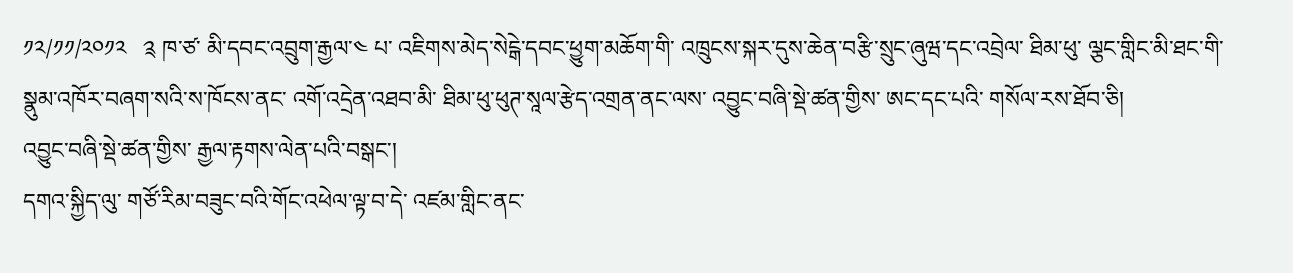༡༢/༡༡/༢༠༡༢   ༉ ཁ་ཙ་ མི་དབང་འབྲུག་རྒྱལ་༤ པ་ འཇིགས་མེད་སེངྒེ་དབང་ཕྱུག་མཆོག་གི་ འཁྲུངས་སྐར་དུས་ཆེན་བརྩི་སྲུང་ཞུཝ་དང་འབྲེལ་ ཐིམ་ཕུ་ ལྕང་གླིང་མི་ཐང་གི་ སྣུམ་འཁོར་བཞག་སའི་ས་ཁོངས་ནང་ འགོ་འདྲེན་འཐབ་མི་ ཐིམ་ཕུ་ཕུཊ་སཱལ་རྩེད་འགྲན་ནང་ལས་ འབྱུང་བཞི་སྡེ་ཚན་གྱིས་ ཨང་དང་པའི་ གསོལ་རས་ཐོབ་ཅི།
འབྱུང་བཞི་སྡེ་ཚན་གྱིས་ རྒྱལ་རྟགས་ལེན་པའི་བསྒང་།
དགའ་སྐྱིད་ལུ་ གཙོ་རིམ་བཟུང་བའི་གོང་འཕེལ་ལྟ་བ་དེ་ འཛམ་གླིང་ནང་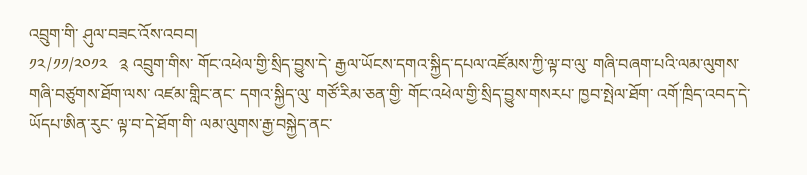འབྲུག་གི་ ཤུལ་བཟང་འོས་འབབ།
༡༢/༡༡/༢༠༡༢   ༉ འབྲུག་གིས་ གོང་འཕེལ་གྱི་སྲིད་བྱུས་དེ་ རྒྱལ་ཡོངས་དགའ་སྐྱིད་དཔལ་འཛོམས་ཀྱི་ལྟ་བ་ལུ་ གཞི་བཞག་པའི་ལམ་ལུགས་ གཞི་བཙུགས་ཐོག་ལས་ འཛམ་གླིང་ནང་ དགའ་སྐྱིད་ལུ་ གཙོ་རིམ་ཅན་གྱི་ གོང་འཕེལ་གྱི་སྲིད་བྱུས་གསརཔ་ ཁྱབ་སྤེལ་ཐོག་ འགོ་ཁྲིད་འབད་དེ་ཡོདཔ་ཨིན་རུང་ ལྟ་བ་དེ་ཐོག་གི་ ལམ་ལུགས་རྒྱ་བསྐྱེད་ནང་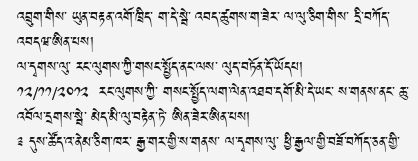འབྲུག་གིས་ ཡུན་བརྟན་འགོ་ཁྲིད་ ག་དེ་སྦེ་ འབད་ཚུགས་ག་ཟེར་ ལ་ལུ་ཅིག་གིས་ དྲི་བཀོད་འབདཝ་ཨིན་པས།
ལ་དྭགས་ལུ་ རང་ལུགས་ཀྱི་གསང་སྤྱོད་ནང་ལས་ ལུད་བཏོན་དོ་ཡོདཔ།
༡༢/༡༡/༢༠༡༢  རང་ལུགས་ཀྱི་ གསང་སྤྱོད་ལག་ལེན་འཐབ་དགོ་མི་དེ་ཡང་ ས་གནས་ནང་ ཆུ་འབོལ་དྲགས་སྦེ་ མེད་མི་ལུ་བརྟེན་ཏེ་ ཨིན་ཟེར་ཨིན་པས།
༉ དུས་ཚོད་འ་ནེམ་ཅིག་ཁར་ རྒྱ་གར་གྱི་ས་གནས་ ལ་དྭགས་ལུ་ ཕྱི་རྒྱལ་གྱི་བཟོ་བཀོད་ཅན་གྱི་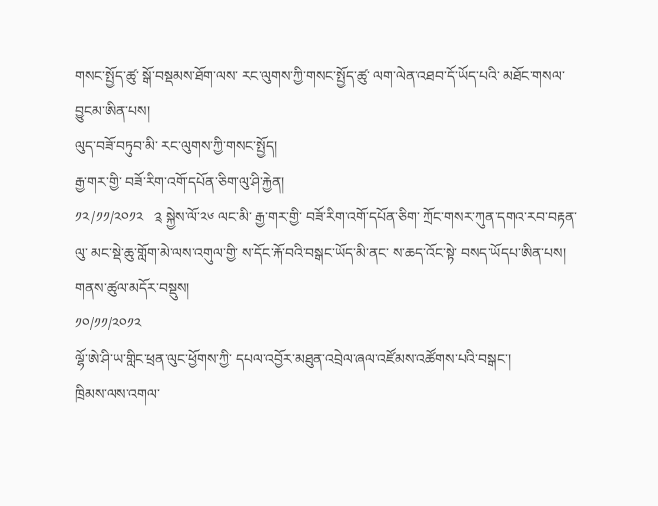གསང་སྤྱོད་ཚུ་ སྒོ་བསྡམས་ཐོག་ལས་ རང་ལུགས་ཀྱི་གསང་སྤྱོད་ཚུ་ ལག་ལེན་འཐབ་དོ་ཡོད་པའི་ མཐོང་གསལ་བྱུངམ་ཨིན་པས།
ལུད་བཟོ་བཏུབ་མི་ རང་ལུགས་ཀྱི་གསང་སྤྱོད།
རྒྱ་གར་གྱི་ བཟོ་རིག་འགོ་དཔོན་ཅིག་ལུ་ཤི་རྐྱེན།
༡༢/༡༡/༢༠༡༢   ༉ སྐྱེས་ལོ་༢༦ ལང་མི་ རྒྱ་གར་གྱི་ བཟོ་རིག་འགོ་དཔོན་ཅིག་ ཀྲོང་གསར་ཀུན་དགའ་རབ་བརྟན་ལུ་ མང་སྡེ་ཆུ་གློག་མེ་ལས་འགུལ་གྱི་ ས་དོང་རྐོ་བའི་བསྒང་ཡོད་མི་ནང་ ས་ཆད་འོང་སྟེ་ བསད་ཡོདཔ་ཨིན་པས།
གནས་ཚུལ་མདོར་བསྡུས།
༡༠/༡༡/༢༠༡༢
ལྷོ་ཨེ་ཤི་ཡ་གླིང་ཕྲན་ལུང་ཕྱོགས་ཀྱི་ དཔལ་འབྱོར་མཐུན་འབྲེལ་ཞལ་འཛོམས་འཚོགས་པའི་བསྒང་།
ཁྲིམས་ལས་འགལ་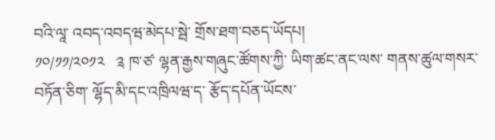བའི་ལཱ་ འབད་འབདཝ་མེདཔ་སྦེ་ གྲོས་ཐག་བཅད་ཡོདཔ།
༡༠/༡༡/༢༠༡༢   ༉ ཁ་ཙ་ ལྷན་རྒྱས་གཞུང་ཚོགས་ཀྱི་ ཡིག་ཚང་ནང་ལས་ གནས་ཚུལ་གསར་བཏོན་ཅིག་ ལྷོད་མི་དང་འཁྲིལཝ་ད་ རྩོད་དཔོན་ཡོངས་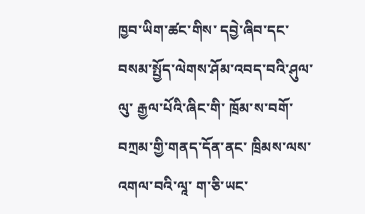ཁྱབ་ཡིག་ཚང་གིས་ དབྱེ་ཞིབ་དང་ བསམ་སྤྱོད་ལེགས་ཤོམ་འབད་བའི་ཤུལ་ལུ་ རྒྱལ་པོའི་ཞིང་གི་ ཁྲོམ་ས་བགོ་བཀྲམ་གྱི་གནད་དོན་ནང་ ཁྲིམས་ལས་འགལ་བའི་ལཱ་ ག་ཅི་ཡང་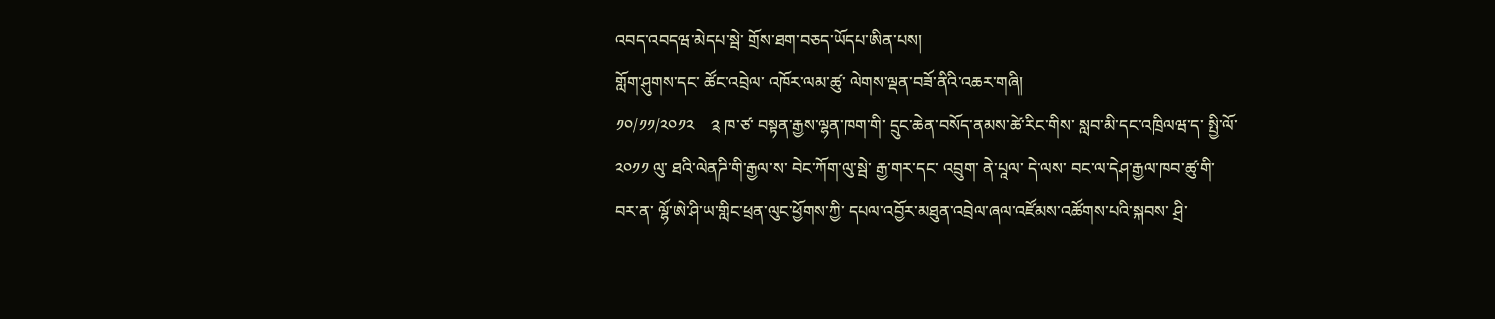འབད་འབདཝ་མེདཔ་སྦེ་ གྲོས་ཐག་བཅད་ཡོདཔ་ཨིན་པས།
གློག་ཤུགས་དང་ ཚོང་འབྲེལ་ འཁོར་ལམ་ཚུ་ ལེགས་ལྡན་བཟོ་ནིའི་འཆར་གཞི།
༡༠/༡༡/༢༠༡༢    ༉ ཁ་ཙ་ བསྟན་རྒྱས་ལྷན་ཁག་གི་ དྲུང་ཆེན་བསོད་ནམས་ཚེ་རིང་གིས་ སླབ་མི་དང་འཁྲིལཝ་ད་ སྤྱི་ལོ་༢༠༡༡ ལུ་ ཐའི་ལེནཌི་གི་རྒྱལ་ས་ བེང་ཀོག་ལུ་སྦེ་ རྒྱ་གར་དང་ འབྲུག་ ནེ་པཱལ་ དེ་ལས་ བང་ལ་དེཤ་རྒྱལ་ཁབ་ཚུ་གི་བར་ན་ ལྷོ་ཨེ་ཤི་ཡ་གླིང་ཕྲན་ལུང་ཕྱོགས་ཀྱི་ དཔལ་འབྱོར་མཐུན་འབྲེལ་ཞལ་འཛོམས་འཚོགས་པའི་སྐབས་ ཤྲི་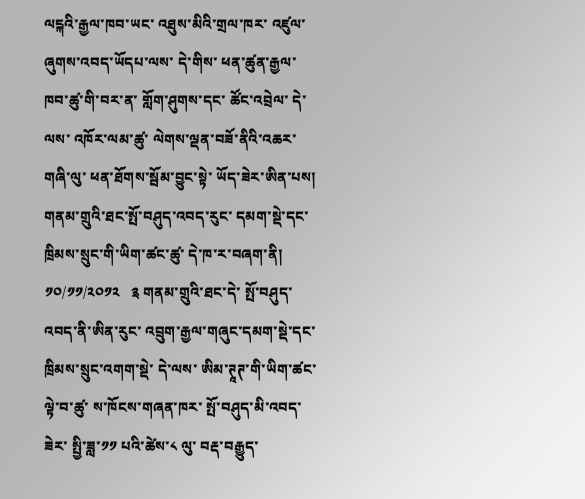ལངྐའི་རྒྱལ་ཁབ་ཡང་ འཐུས་མིའི་གྲལ་ཁར་ འཛུལ་ཞུགས་འབད་ཡོདཔ་ལས་ དེ་གིས་ ཕན་ཚུན་རྒྱལ་ཁབ་ཚུ་གི་བར་ན་ གློག་ཤུགས་དང་ ཚོང་འབྲེལ་ དེ་ལས་ འཁོར་ལམ་ཚུ་ ལེགས་ལྡན་བཟོ་ནིའི་འཆར་གཞི་ལུ་ ཕན་ཐོགས་སྦོམ་བྱུང་སྟེ་ ཡོད་ཟེར་ཨིན་པས།
གནམ་གྲུའི་ཐང་སྤོ་བཤུད་འབད་རུང་ དམག་སྡེ་དང་ཁྲིམས་སྲུང་གི་ཡིག་ཚང་ཚུ་ དེ་ཁ་ར་བཞག་ནི།
༡༠/༡༡/༢༠༡༢   ༉ གནམ་གྲུའི་ཐང་དེ་ སྤོ་བཤུད་འབད་ནི་ཨིན་རུང་ འབྲུག་རྒྱལ་གཞུང་དམག་སྡེ་དང་ ཁྲིམས་སྲུང་འགག་སྡེ་ དེ་ལས་ ཨིམ་ཊཱཊ་གི་ཡིག་ཚང་ལྟེ་བ་ཚུ་ ས་ཁོངས་གཞན་ཁར་ སྤོ་བཤུད་མི་འབད་ཟེར་ སྤྱི་ཟླ་༡༡ པའི་ཚེས་༨ ལུ་ བརྡ་བརྒྱུད་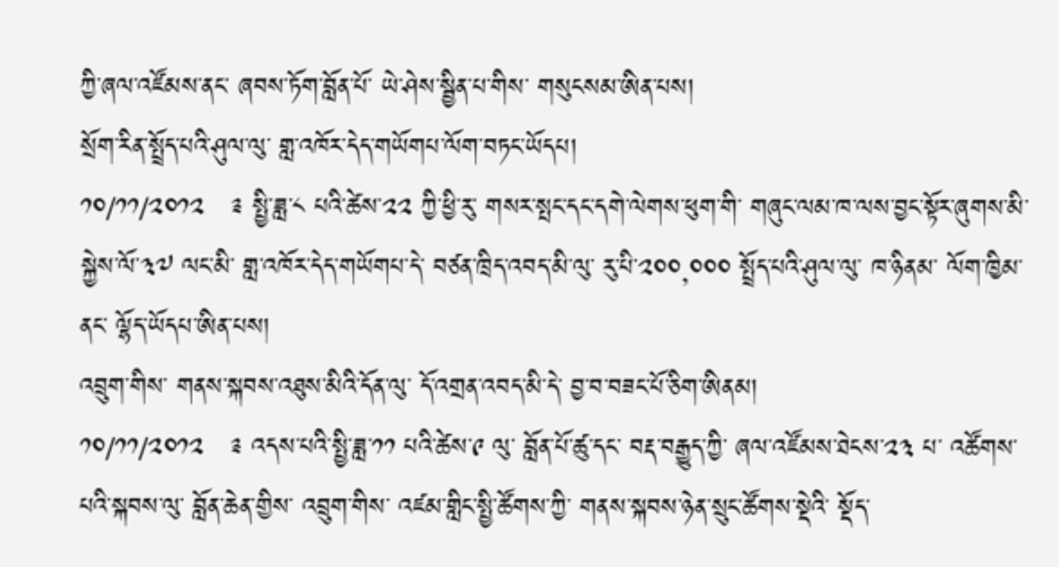ཀྱི་ཞལ་འཛོམས་ནང་ ཞབས་ཏོག་བློན་པོ་ ཡེ་ཤེས་སྦྱིན་པ་གིས་ གསུངསམ་ཨིན་པས།
སྲོག་རིན་སྤྲོད་པའི་ཤུལ་ལུ་ གླ་འཁོར་དེད་གཡོགཔ་ལོག་བཏང་ཡོདཔ།
༡༠/༡༡/༢༠༡༢   ༉ སྤྱི་ཟླ་༨ པའི་ཚེས་༢༢ ཀྱི་ཕྱི་རུ་ གསར་སྤང་དང་དགེ་ལེགས་ཕུག་གི་ གཞུང་ལམ་ཁ་ལས་བྱང་སྟོར་ཞུགས་མི་ སྐྱེས་ལོ་༣༧ ལང་མི་ གླ་འཁོར་དེད་གཡོགཔ་དེ་ བཙན་ཁྲིད་འབད་མི་ལུ་ རུ་པི་༢༠༠,༠༠༠ སྤྲོད་པའི་ཤུལ་ལུ་ ཁ་ཉིནམ་ ལོག་ཁྱིམ་ནང་ ལྷོད་ཡོདཔ་ཨིན་པས།
འབྲུག་གིས་ གནས་སྐབས་འཐུས་མིའི་དོན་ལུ་ དོ་འགྲན་འབད་མི་དེ་ བྱ་བ་བཟང་པོ་ཅིག་ཨིནམ།
༡༠/༡༡/༢༠༡༢   ༉ འདས་པའི་སྤྱི་ཟླ་༡༡ པའི་ཚེས་༩ ལུ་ བློན་པོ་ཚུ་དང་ བརྡ་བརྒྱུད་ཀྱི་ ཞལ་འཛོམས་ཐེངས་༢༣ པ་ འཚོགས་པའི་སྐབས་ལུ་ བློན་ཆེན་གྱིས་ འབྲུག་གིས་ འཛམ་གླིང་སྤྱི་ཚོགས་ཀྱི་ གནས་སྐབས་ཉེན་སྲུང་ཚོགས་སྡེའི་ སྡོད་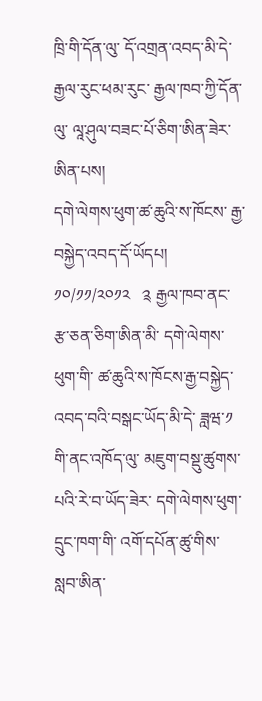ཁྲི་གི་དོན་ལུ་ དོ་འགྲན་འབད་མི་དེ་ རྒྱལ་རུང་ཕམ་རུང་ རྒྱལ་ཁབ་ཀྱི་དོན་ལུ་ ལཱ་ཤུལ་བཟང་པོ་ཅིག་ཨིན་ཟེར་ཨིན་པས།
དགེ་ལེགས་ཕུག་ཚ་ཆུའི་ས་ཁོངས་ རྒྱ་བསྐྱེད་འབད་དོ་ཡོདཔ།
༡༠/༡༡/༢༠༡༢   ༉ རྒྱལ་ཁབ་ནང་ རྩ་ཅན་ཅིག་ཨིན་མི་ དགེ་ལེགས་ཕུག་གི་ ཚ་ཆུའི་ས་ཁོངས་རྒྱ་བསྐྱེད་འབད་བའི་བསྒང་ཡོད་མི་དེ་ ཟླཝ་༡ གི་ནང་འཁོད་ལུ་ མཇུག་བསྡུ་ཚུགས་པའི་རེ་བ་ཡོད་ཟེར་ དགེ་ལེགས་ཕུག་དྲུང་ཁག་གི་ འགོ་དཔོན་ཚུ་གིས་ སླབ་ཨིན་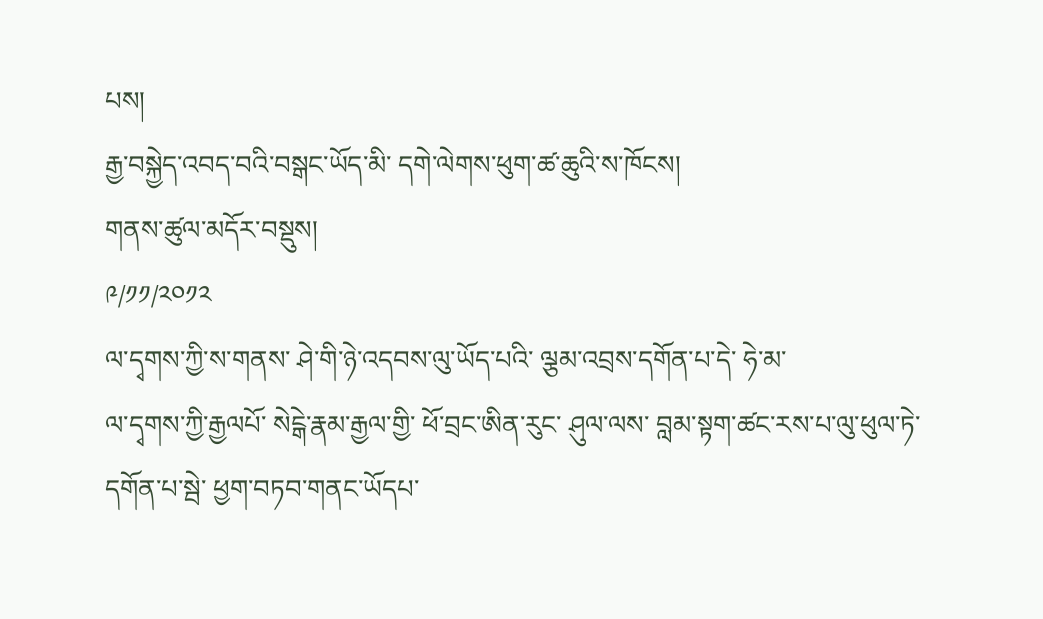པས།
རྒྱ་བསྐྱེད་འབད་བའི་བསྒང་ཡོད་མི་ དགེ་ལེགས་ཕུག་ཚ་ཆུའི་ས་ཁོངས།
གནས་ཚུལ་མདོར་བསྡུས།
༩/༡༡/༢༠༡༢
ལ་དྭགས་ཀྱི་ས་གནས་ ཤེ་གི་ཉེ་འདབས་ལུ་ཡོད་པའི་ ལྕམ་འབྲས་དགོན་པ་དེ་ ཧེ་མ་
ལ་དྭགས་ཀྱི་རྒྱལཔོ་ སེངྒེ་རྣམ་རྒྱལ་གྱི་ ཕོ་བྲང་ཨིན་རུང་ ཤུལ་ལས་ བླམ་སྟག་ཚང་རས་པ་ལུ་ཕུལ་ཏེ་ དགོན་པ་སྦེ་ ཕྱག་བཏབ་གནང་ཡོདཔ་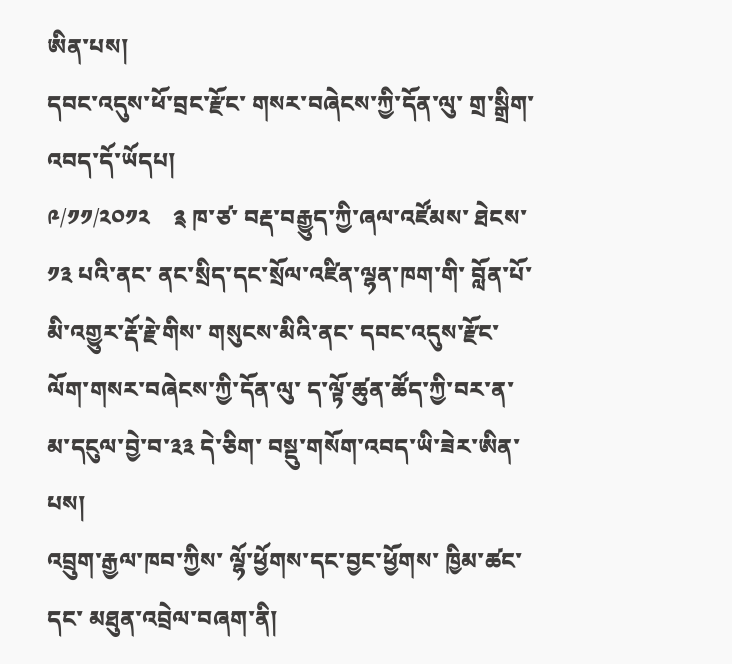ཨིན་པས།
དབང་འདུས་ཕོ་བྲང་རྫོང་ གསར་བཞེངས་ཀྱི་དོན་ལུ་ གྲ་སྒྲིག་འབད་དོ་ཡོདཔ།
༩/༡༡/༢༠༡༢    ༉ ཁ་ཙ་ བརྡ་བརྒྱུད་ཀྱི་ཞལ་འཛོམས་ ཐེངས་༡༣ པའི་ནང་ ནང་སྲིད་དང་སྲོལ་འཛིན་ལྷན་ཁག་གི་ བློན་པོ་ མི་འགྱུར་རྡོ་རྗེ་གིས་ གསུངས་མིའི་ནང་ དབང་འདུས་རྫོང་ལོག་གསར་བཞེངས་ཀྱི་དོན་ལུ་ ད་ལྟོ་ཚུན་ཚོད་ཀྱི་བར་ན་ མ་དངུལ་བྱེ་བ་༣༣ དེ་ཅིག་ བསྡུ་གསོག་འབད་ཡི་ཟེར་ཨིན་པས།
འབྲུག་རྒྱལ་ཁབ་ཀྱིས་ ལྷོ་ཕྱོགས་དང་བྱང་ཕྱོགས་ ཁྱིམ་ཚང་དང་ མཐུན་འབྲེལ་བཞག་ནི།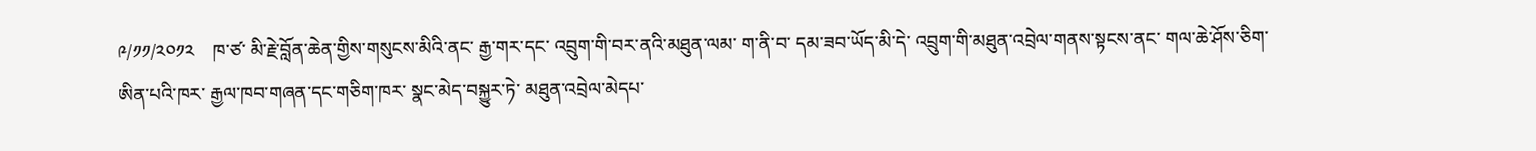༩/༡༡/༢༠༡༢    ཁ་ཙ་ མི་རྗེ་བློན་ཆེན་གྱིས་གསུངས་མིའི་ནང་ རྒྱ་གར་དང་ འབྲུག་གི་བར་ནའི་མཐུན་ལམ་ ག་ནི་བ་ དམ་ཟབ་ཡོད་མི་དེ་ འབྲུག་གི་མཐུན་འབྲེལ་གནས་སྟངས་ནང་ གལ་ཆེ་ཤོས་ཅིག་ཨིན་པའི་ཁར་ རྒྱལ་ཁབ་གཞན་དང་གཅིག་ཁར་ སྣང་མེད་བསྐྱུར་ཏེ་ མཐུན་འབྲེལ་མེདཔ་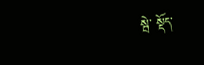སྦེ་ སྡོད་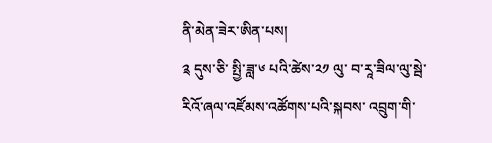ནི་མེན་ཟེར་ཨིན་པས།
༉ དུས་ཅི་ སྤྱི་ཟླ་༦ པའི་ཚེས་༢༡ ལུ་ བ་རཱ་ཟིལ་ལུ་སྦེ་ རིའོ་ཞལ་འཛོམས་འཚོགས་པའི་སྐབས་ འབྲུག་གི་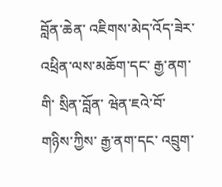བློན་ཆེན་ འཇིགས་མེད་འོད་ཟེར་འཕྲིན་ལས་མཆོག་དང་ རྒྱ་ནག་གི་ སྲིན་བློན་ ཝེན་ཇའེ་བོ་གཉིས་ཀྱིས་ རྒྱ་ནག་དང་ འབྲུག་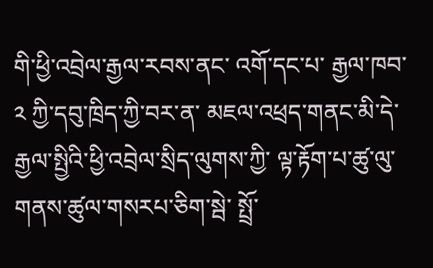གི་ཕྱི་འབྲེལ་རྒྱལ་རབས་ནང་ འགོ་དང་པ་ རྒྱལ་ཁབ་༢ ཀྱི་དབུ་ཁྲིད་ཀྱི་བར་ན་ མཇལ་འཕྲད་གནང་མི་དེ་ རྒྱལ་སྤྱིའི་ཕྱི་འབྲེལ་སྲིད་ལུགས་ཀྱི་ ལྟ་རྟོག་པ་ཚུ་ལུ་ གནས་ཚུལ་གསརཔ་ཅིག་སྦེ་ སྤྲོ་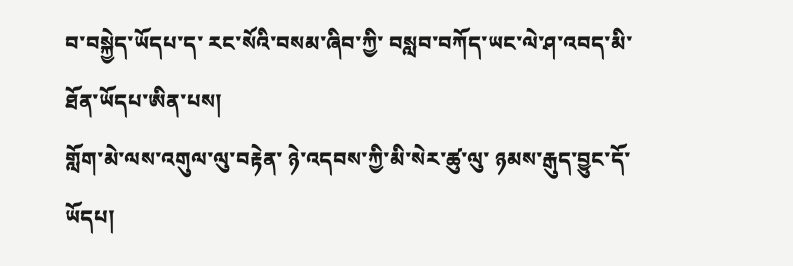བ་བསྐྱེད་ཡོདཔ་ད་ རང་སོའི་བསམ་ཞིབ་ཀྱི་ བསླབ་བཀོད་ཡང་ལེ་ཤ་འབད་མི་ཐོན་ཡོདཔ་ཨིན་པས།
གློག་མེ་ལས་འགུལ་ལུ་བརྟེན་ ཉེ་འདབས་ཀྱི་མི་སེར་ཚུ་ལུ་ ཉམས་རྒུད་བྱུང་དོ་ཡོདཔ།